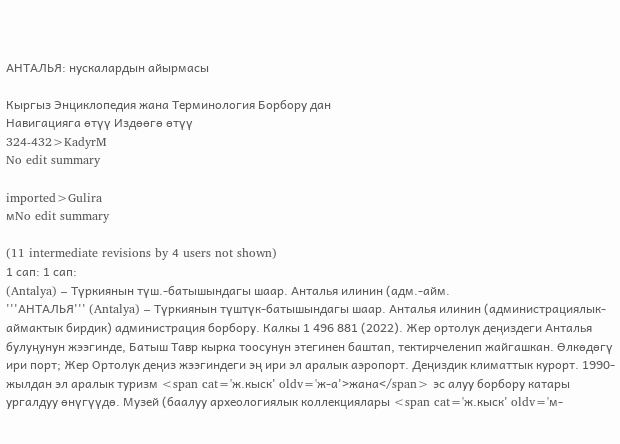АНТАЛЬЯ: нускалардын айырмасы

Кыргыз Энциклопедия жана Терминология Борбору дан
Навигацияга өтүү Издөөгө өтүү
324-432>KadyrM
No edit summary

imported>Gulira
мNo edit summary

(11 intermediate revisions by 4 users not shown)
1 сап: 1 сап:
(Antalya) – Түркиянын түш.-батышындагы шаар. Анталья илинин (адм.-айм.
'''АНТАЛЬЯ''' (Antalya) – Түркиянын түштүк-батышындагы шаар. Анталья илинин (администрациялык-аймактык бирдик) администрация борбору. Калкы 1 496 881 (2022). Жер ортолук деңиздеги Анталья булуңунун жээгинде, Батыш Тавр кырка тоосунун этегинен баштап, тектирчеленип жайгашкан. Өлкөдөгү ири порт; Жер Ортолук деңиз жээгиндеги эң ири эл аралык аэропорт. Деңиздик климаттык курорт. 1990-жылдан эл аралык туризм <span cat='ж.кыск' oldv='ж-а'>жана</span> эс алуу борбору катары ургалдуу өнүгүүдө. Музей (баалуу археологиялык коллекциялары <span cat='ж.кыск' oldv='м-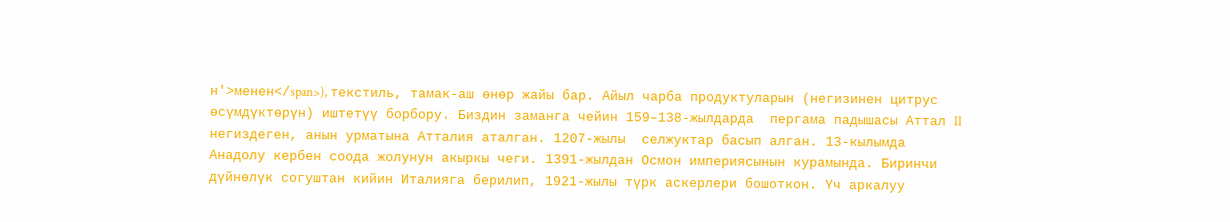н'>менен</span>), текстиль, тамак-аш өнөр жайы бар. Айыл чарба продуктуларын (негизинен цитрус өсүмдүктөрүн) иштетүү борбору. Биздин заманга чейин 159–138-жылдарда  пергама падышасы Аттал II негиздеген, анын урматына Атталия аталган. 1207-жылы  селжуктар басып алган. 13-кылымда Анадолу кербен соода жолунун акыркы чеги. 1391-жылдан Осмон империясынын курамында. Биринчи дүйнөлүк согуштан кийин Италияга берилип, 1921-жылы түрк аскерлери бошоткон. Үч аркалуу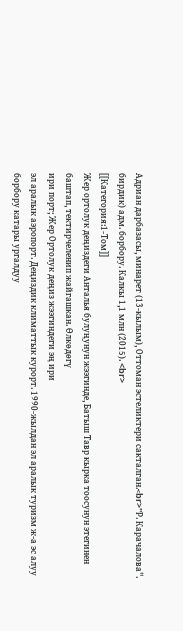Адриан дарбазасы, минарет (13-кылым), Оттоман эстеликтери сакталган.<br>''Р. Карачалова''.
бирдик) адм. борбору. Калкы 1,1 млн (2015). <br>
[[Категория:1-Том]]
Жер ортолук деңиздеги Анталья булуңунун жээгинде, Батыш Тавр кырка тоосунун этегинен
баштап, тектирчеленип жайгашкан. Өлкөдөгү
ири порт; Жер Ортолук деңиз жээгиндеги эң ири
эл аралык аэропорт. Деңиздик климаттык курорт. 1990-жылдан эл аралык туризм ж-а эс алуу
борбору катары ургалдуу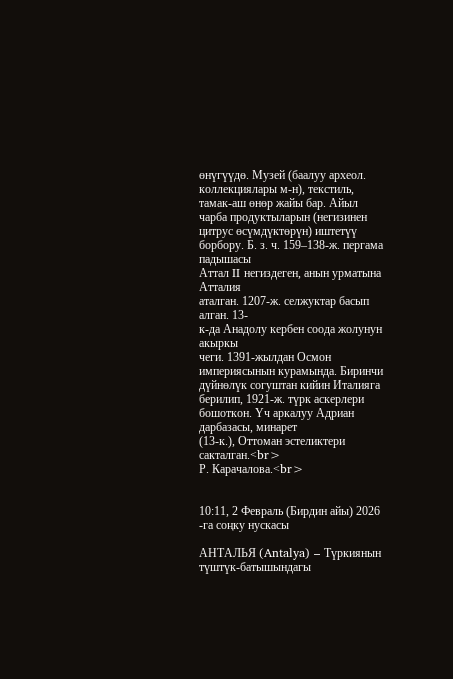өнүгүүдө. Музей (баалуу археол. коллекциялары м-н), текстиль, тамак-аш өнөр жайы бар. Айыл чарба продуктыларын (негизинен цитрус өсүмдүктөрүн) иштетүү
борбору. Б. з. ч. 159–138-ж. пергама падышасы
Аттал II негиздеген, анын урматына Атталия
аталган. 1207-ж. селжуктар басып алган. 13-
к-да Анадолу кербен соода жолунун акыркы
чеги. 1391-жылдан Осмон империясынын курамында. Биринчи дүйнөлүк согуштан кийин Италияга берилип, 1921-ж. түрк аскерлери бошоткон. Үч аркалуу Адриан дарбазасы, минарет
(13-к.), Оттоман эстеликтери сакталган.<br>
Р. Карачалова.<br>


10:11, 2 Февраль (Бирдин айы) 2026 -га соңку нускасы

АНТАЛЬЯ (Antalya) – Түркиянын түштүк-батышындагы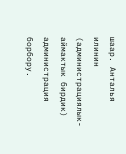шаар. Анталья илинин (администрациялык-аймактык бирдик) администрация борбору.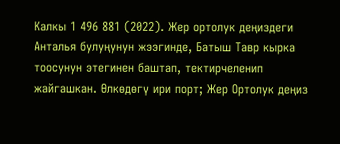Калкы 1 496 881 (2022). Жер ортолук деңиздеги Анталья булуңунун жээгинде, Батыш Тавр кырка тоосунун этегинен баштап, тектирчеленип жайгашкан. Өлкөдөгү ири порт; Жер Ортолук деңиз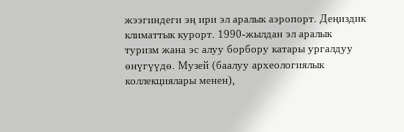жээгиндеги эң ири эл аралык аэропорт. Деңиздик климаттык курорт. 1990-жылдан эл аралык туризм жана эс алуу борбору катары ургалдуу өнүгүүдө. Музей (баалуу археологиялык коллекциялары менен),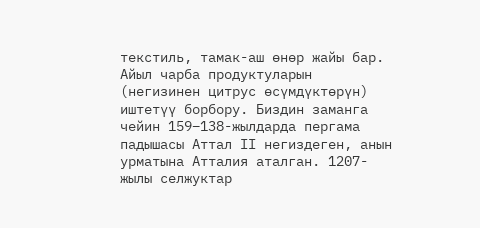текстиль, тамак-аш өнөр жайы бар. Айыл чарба продуктуларын (негизинен цитрус өсүмдүктөрүн) иштетүү борбору. Биздин заманга чейин 159–138-жылдарда пергама падышасы Аттал II негиздеген, анын урматына Атталия аталган. 1207-жылы селжуктар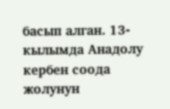басып алган. 13-кылымда Анадолу кербен соода жолунун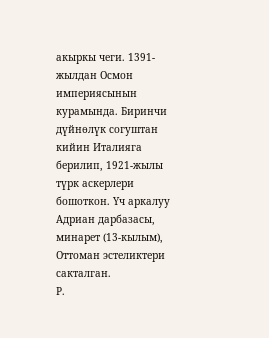акыркы чеги. 1391-жылдан Осмон империясынын курамында. Биринчи дүйнөлүк согуштан кийин Италияга берилип, 1921-жылы түрк аскерлери бошоткон. Үч аркалуу Адриан дарбазасы, минарет (13-кылым), Оттоман эстеликтери сакталган.
Р.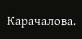Карачалова.